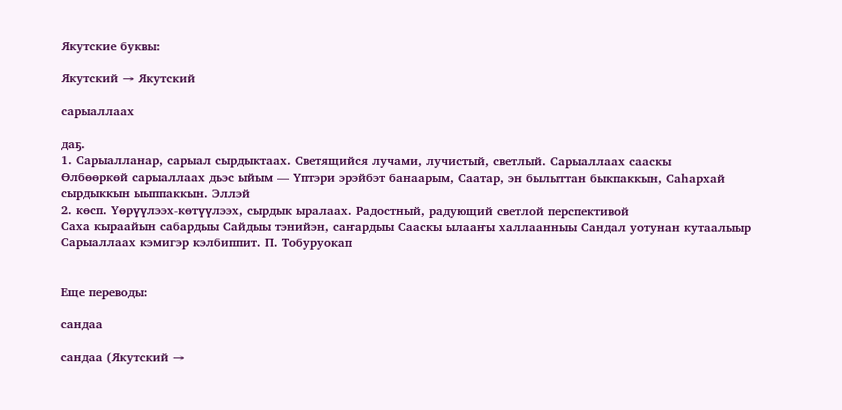Якутские буквы:

Якутский → Якутский

сарыаллаах

даҕ.
1. Сарыалланар, сарыал сырдыктаах. Светящийся лучами, лучистый, светлый. Сарыаллаах сааскы
Өлбөөркөй сарыаллаах дьэс ыйым — Үптэри эрэйбэт банаарым, Саатар, эн былыттан быкпаккын, Саһархай сырдыккын ыыппаккын. Эллэй
2. көсп. Үөрүүлээх-көтүүлээх, сырдык ыралаах. Радостный, радующий светлой перспективой
Саха кыраайын сабардыы Сайдыы тэнийэн, саҥардыы Сааскы ылааҥы халлаанныы Сандал уотунан кутаалыыр Сарыаллаах кэмигэр кэлбиппит. П. Тобуруокап


Еще переводы:

сандаа

сандаа (Якутский →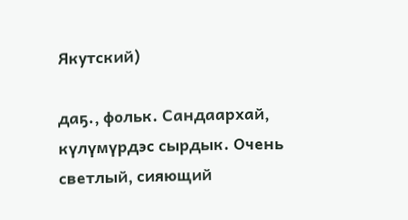Якутский)

даҕ., фольк. Сандаархай, күлүмүрдэс сырдык. Очень светлый, сияющий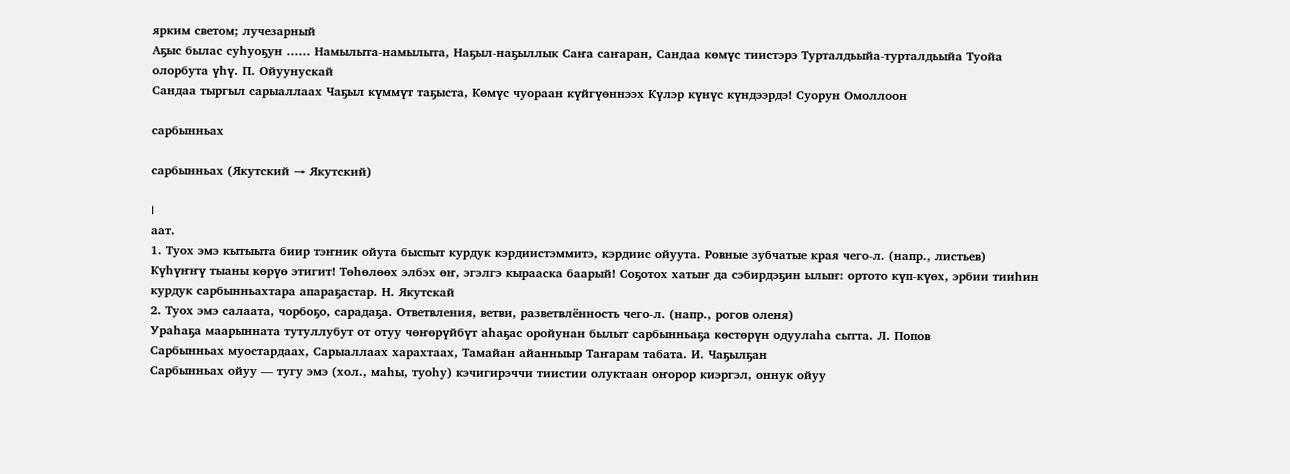ярким светом; лучезарный
Аҕыс былас суһуоҕун …… Намылыта-намылыта, Наҕыл-наҕыллык Саҥа саҥаран, Сандаа көмүс тиистэрэ Турталдьыйа-турталдьыйа Туойа олорбута үһү. П. Ойуунускай
Сандаа тыргыл сарыаллаах Чаҕыл күммүт таҕыста, Көмүс чуораан күйгүөннээх Күлэр күнүс күндээрдэ! Суорун Омоллоон

сарбынньах

сарбынньах (Якутский → Якутский)

I
аат.
1. Туох эмэ кытыыта биир тэҥник ойута быспыт курдук кэрдиистэммитэ, кэрдиис ойуута. Ровные зубчатые края чего-л. (напр., листьев)
Күһүҥҥү тыаны көрүө этигит! Төһөлөөх элбэх өҥ, эгэлгэ кырааска баарый! Соҕотох хатыҥ да сэбирдэҕин ылыҥ: ортото күп-күөх, эрбии тииһин курдук сарбынньахтара апараҕастар. Н. Якутскай
2. Туох эмэ салаата, чорбоҕо, сарадаҕа. Ответвления, ветви, разветвлённость чего-л. (напр., рогов оленя)
Ураһаҕа маарынната тутуллубут от отуу чөҥөрүйбүт аһаҕас оройунан былыт сарбынньаҕа көстөрүн одуулаһа сытта. Л. Попов
Сарбынньах муостардаах, Сарыаллаах харахтаах, Тамайан айанныыр Таҥарам табата. И. Чаҕылҕан
Сарбынньах ойуу — тугу эмэ (хол., маһы, туоһу) кэчигирэччи тиистии олуктаан оҥорор киэргэл, оннук ойуу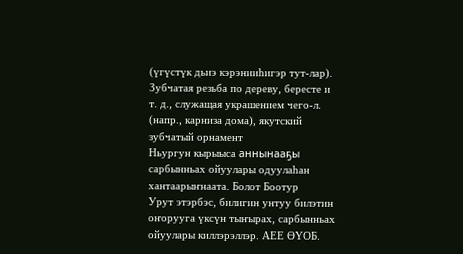(үгүстүк дьиэ кэрэнииһигэр тут-лар). Зубчатая резьба по дереву, бересте и т. д., служащая украшением чего-л. (напр., карниза дома), якутский зубчатый орнамент
Ньургун кырыыса аннынааҕы сарбынньах ойуулары одуулаһан хантаарыҥнаата. Болот Боотур
Урут этэрбэс, билигин унтуу билэтин оҥорууга үксүн тыҥырах, сарбынньах ойуулары киллэрэллэр. АЕЕ ӨҮОБ.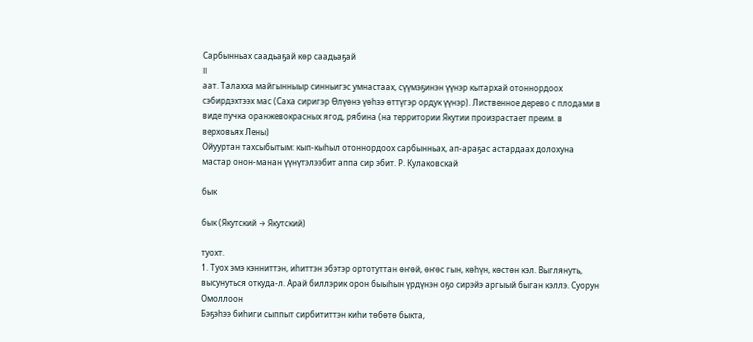Сарбынньах саадьаҕай көр саадьаҕай
II
аат. Талахха майгынныыр синньигэс умнастаах, сүүмэҕинэн үүнэр кытархай отоннордоох сэбирдэхтээх мас (Саха сиригэр Өлүөнэ үөһээ өттүгэр ордук үүнэр). Лиственное дерево с плодами в виде пучка оранжевокрасных ягод, рябина (на территории Якутии произрастает преим. в верховьях Лены)
Ойууртан тахсыбытым: кып-кыһыл отоннордоох сарбынньах, ап-араҕас астардаах долохуна мастар онон-манан үүнүтэлээбит аппа сир эбит. Р. Кулаковскай

бык

бык (Якутский → Якутский)

туохт.
1. Туох эмэ кэнниттэн, иһиттэн эбэтэр ортотуттан өҥөй, өҥөс гын, көһүн, көстөн кэл. Выглянуть, высунуться откуда-л. Арай биллэрик орон быыһын үрдүнэн оҕо сирэйэ аргыый быган кэллэ. Суорун Омоллоон
Бэҕэһээ биһиги сыппыт сирбититтэн киһи төбөтө быкта,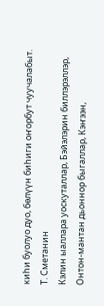киһи буолуо дуо, бөлүүн биһиги оҥорбут чуучалабыт. Т. Сметанин
Кэлин ыаллара уоскуталлар, Бэйэлэрин биллэрэллэр, Онтон-мантан дьоннор быгаллар, Кэҥээн,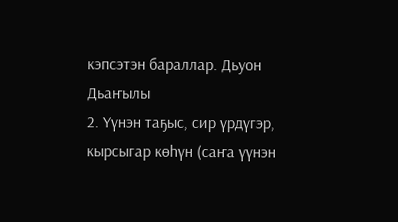кэпсэтэн бараллар. Дьуон Дьаҥылы
2. Үүнэн таҕыс, сир үрдүгэр, кырсыгар көһүн (саҥа үүнэн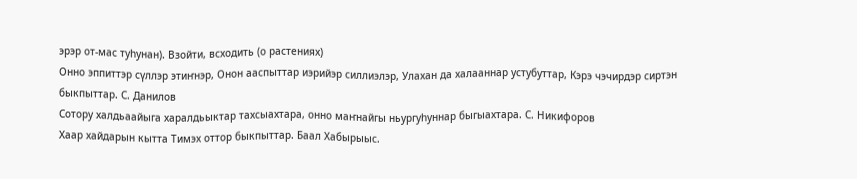эрэр от-мас туһунан). Взойти, всходить (о растениях)
Онно эппиттэр сүллэр этиҥнэр, Онон ааспыттар иэрийэр силлиэлэр, Улахан да халааннар устубуттар, Кэрэ чэчирдэр сиртэн быкпыттар. С. Данилов
Сотору халдьаайыга харалдьыктар тахсыахтара, онно маҥнайгы ньургуһуннар быгыахтара. С. Никифоров
Хаар хайдарын кытта Тимэх оттор быкпыттар. Баал Хабырыыс.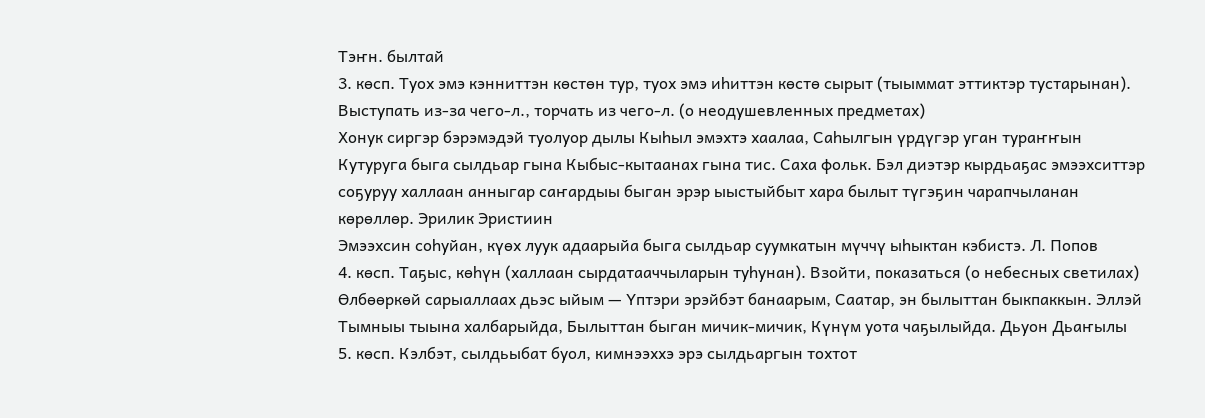Тэҥн. былтай
3. көсп. Туох эмэ кэнниттэн көстөн тур, туох эмэ иһиттэн көстө сырыт (тыыммат эттиктэр тустарынан). Выступать из-за чего-л., торчать из чего-л. (о неодушевленных предметах)
Хонук сиргэр бэрэмэдэй туолуор дылы Кыһыл эмэхтэ хаалаа, Саһылгын үрдүгэр уган тураҥҥын Кутуруга быга сылдьар гына Кыбыс-кытаанах гына тис. Саха фольк. Бэл диэтэр кырдьаҕас эмээхситтэр соҕуруу халлаан анныгар саҥардыы быган эрэр ыыстыйбыт хара былыт түгэҕин чарапчыланан көрөллөр. Эрилик Эристиин
Эмээхсин соһуйан, күөх луук адаарыйа быга сылдьар суумкатын мүччү ыһыктан кэбистэ. Л. Попов
4. көсп. Таҕыс, көһүн (халлаан сырдатааччыларын туһунан). Взойти, показаться (о небесных светилах)
Өлбөөркөй сарыаллаах дьэс ыйым — Үптэри эрэйбэт банаарым, Саатар, эн былыттан быкпаккын. Эллэй
Тымныы тыына халбарыйда, Былыттан быган мичик-мичик, Күнүм уота чаҕылыйда. Дьуон Дьаҥылы
5. көсп. Кэлбэт, сылдьыбат буол, кимнээххэ эрэ сылдьаргын тохтот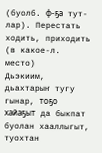(буолб. ф-ҕа тут-лар). Перестать ходить, приходить (в какое-л. место)
Дьэкиим, дьахтарыҥ тугу гынар, тоҕо хайаҕыт да быкпат буолан хааллыгыт, туохтан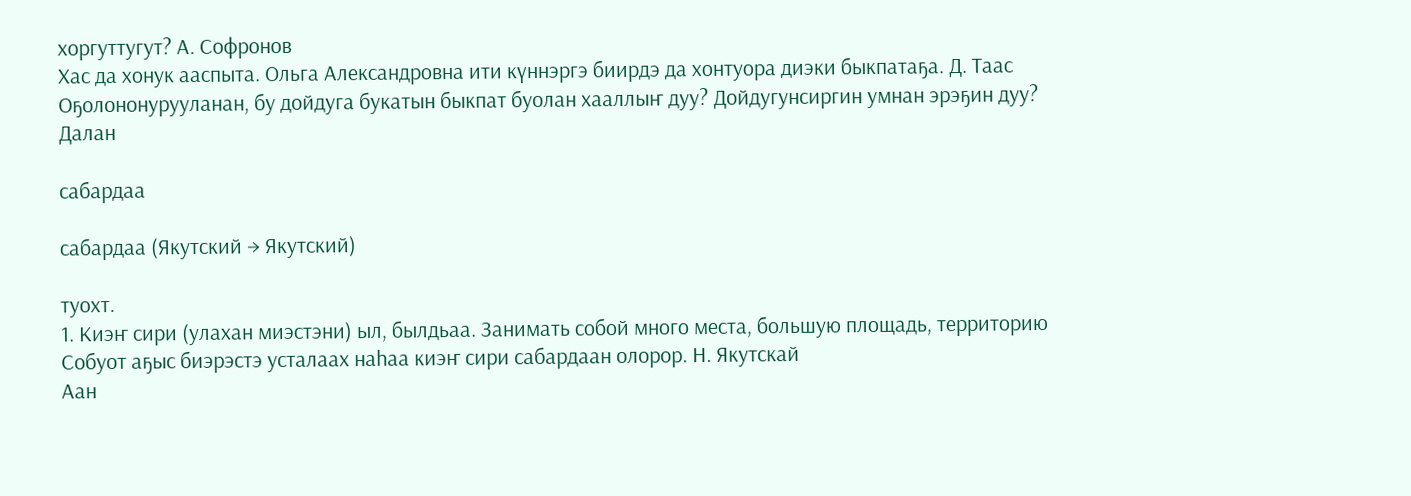хоргуттугут? А. Софронов
Хас да хонук ааспыта. Ольга Александровна ити күннэргэ биирдэ да хонтуора диэки быкпатаҕа. Д. Таас
Оҕолононурууланан, бу дойдуга букатын быкпат буолан хааллыҥ дуу? Дойдугунсиргин умнан эрэҕин дуу? Далан

сабардаа

сабардаа (Якутский → Якутский)

туохт.
1. Киэҥ сири (улахан миэстэни) ыл, былдьаа. Занимать собой много места, большую площадь, территорию
Собуот аҕыс биэрэстэ усталаах наһаа киэҥ сири сабардаан олорор. Н. Якутскай
Аан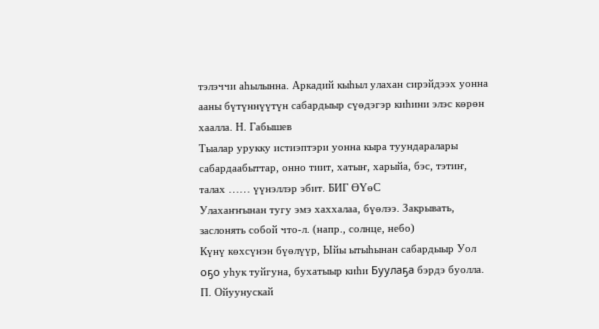тэлэччи аһылынна. Аркадий кыһыл улахан сирэйдээх уонна ааны бүтүннүүтүн сабардыыр сүөдэгэр киһини элэс көрөн хаалла. Н. Габышев
Тыалар урукку истиэптэри уонна кыра туундаралары сабардаабыттар, онно тиит, хатыҥ, харыйа, бэс, тэтиҥ, талах …… үүнэллэр эбит. БИГ ӨҮөС
Улахаҥҥынан тугу эмэ хаххалаа, бүөлээ. Закрывать, заслонять собой что-л. (напр., солнце, небо)
Күнү көхсүнэн бүөлүүр, Ыйы ытыһынан сабардыыр Уол оҕо уһук туйгуна, бухатыыр киһи Буулаҕа бэрдэ буолла. П. Ойуунускай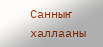Санныҥ халлааны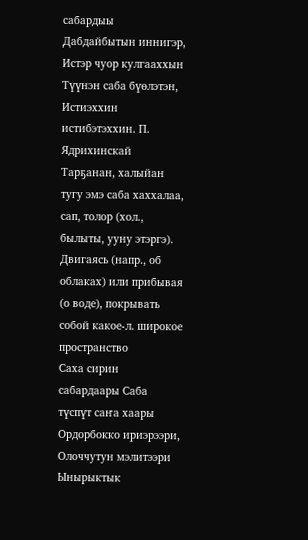сабардыы Дабдайбытын иннигэр, Истэр чуор кулгааххын Түүнэн саба бүөлэтэн, Истиэххин истибэтэххин. П. Ядрихинскай
Тарҕанан, халыйан тугу эмэ саба хаххалаа, сап, толор (хол., былыты, ууну этэргэ). Двигаясь (напр., об облаках) или прибывая (о воде), покрывать собой какое-л. широкое пространство
Саха сирин сабардаары Саба түспүт саҥа хаары Ордорбокко ириэрээри, Олоччутун мэлитээри Ынырыктык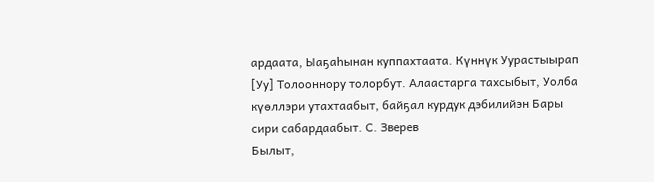ардаата, Ыаҕаһынан куппахтаата. Күннүк Уурастыырап
[Уу] Толооннору толорбут. Алаастарга тахсыбыт, Уолба күөллэри утахтаабыт, байҕал курдук дэбилийэн Бары сири сабардаабыт. С. Зверев
Былыт,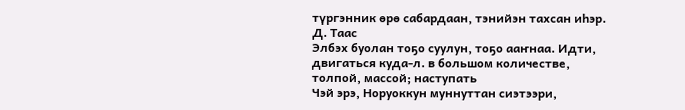түргэнник өрө сабардаан, тэнийэн тахсан иһэр. Д. Таас
Элбэх буолан тоҕо суулун, тоҕо ааҥнаа. Идти, двигаться куда-л. в большом количестве, толпой, массой; наступать
Чэй эрэ, Норуоккун муннуттан сиэтээри,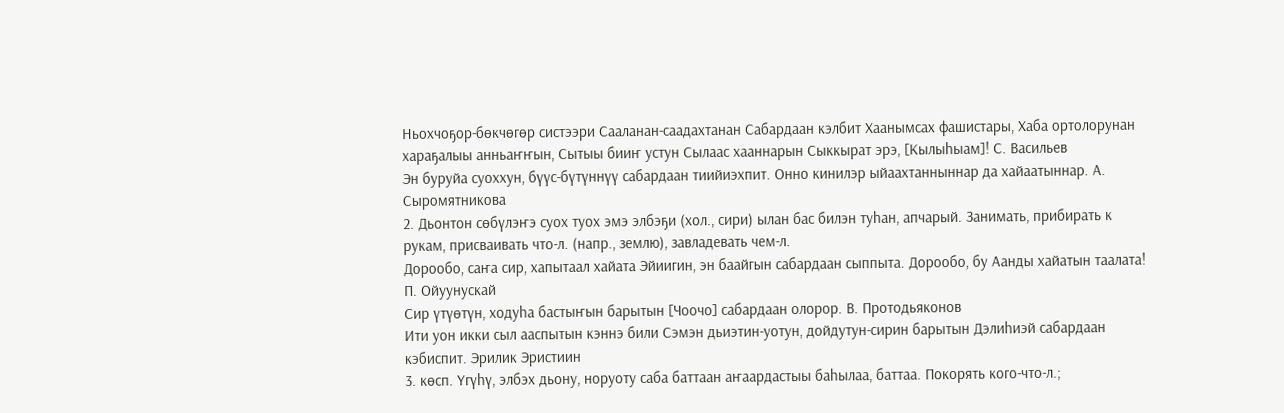Ньохчоҕор-бөкчөгөр систээри Сааланан-саадахтанан Сабардаан кэлбит Хаанымсах фашистары, Хаба ортолорунан хараҕалыы анньаҥҥын, Сытыы бииҥ устун Сылаас хааннарын Сыккырат эрэ, [Кылыһыам]! С. Васильев
Эн буруйа суоххун, бүүс-бүтүннүү сабардаан тиийиэхпит. Онно кинилэр ыйаахтанныннар да хайаатыннар. А. Сыромятникова
2. Дьонтон сөбүлэҥэ суох туох эмэ элбэҕи (хол., сири) ылан бас билэн туһан, апчарый. Занимать, прибирать к рукам, присваивать что-л. (напр., землю), завладевать чем-л.
Дорообо, саҥа сир, хапытаал хайата Эйиигин, эн баайгын сабардаан сыппыта. Дорообо, бу Аанды хайатын таалата! П. Ойуунускай
Сир үтүөтүн, ходуһа бастыҥын барытын [Чоочо] сабардаан олорор. В. Протодьяконов
Ити уон икки сыл ааспытын кэннэ били Сэмэн дьиэтин-уотун, дойдутун-сирин барытын Дэлиһиэй сабардаан кэбиспит. Эрилик Эристиин
3. көсп. Үгүһү, элбэх дьону, норуоту саба баттаан аҥаардастыы баһылаа, баттаа. Покорять кого-что-л.;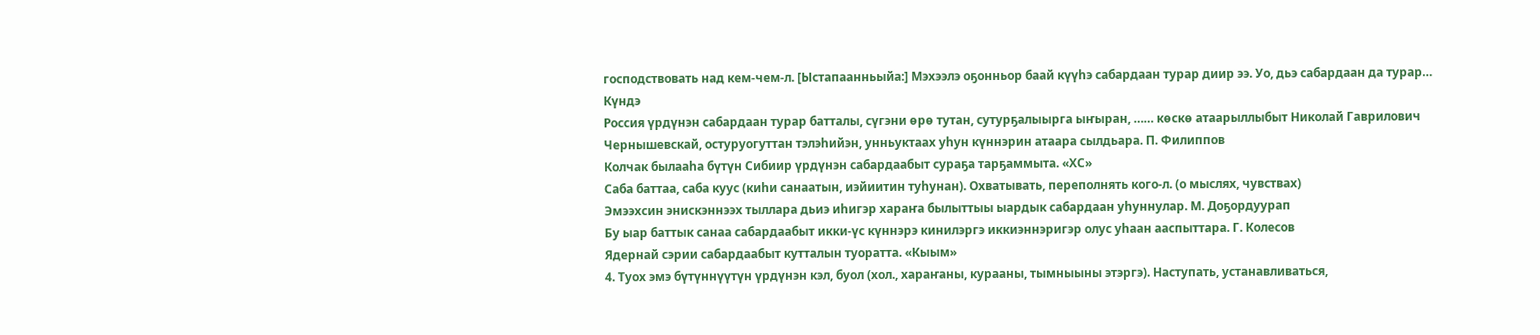господствовать над кем-чем-л. [Ыстапаанньыйа:] Мэхээлэ оҕонньор баай күүһэ сабардаан турар диир ээ. Уо, дьэ сабардаан да турар… Күндэ
Россия үрдүнэн сабардаан турар батталы, сүгэни өрө тутан, сутурҕалыырга ыҥыран, …… көскө атаарыллыбыт Николай Гаврилович Чернышевскай, остуруогуттан тэлэһийэн, унньуктаах уһун күннэрин атаара сылдьара. П. Филиппов
Колчак былааһа бүтүн Сибиир үрдүнэн сабардаабыт сураҕа тарҕаммыта. «ХС»
Саба баттаа, саба куус (киһи санаатын, иэйиитин туһунан). Охватывать, переполнять кого-л. (о мыслях, чувствах)
Эмээхсин энискэннээх тыллара дьиэ иһигэр хараҥа былыттыы ыардык сабардаан уһуннулар. М. Доҕордуурап
Бу ыар баттык санаа сабардаабыт икки-үс күннэрэ кинилэргэ иккиэннэригэр олус уһаан ааспыттара. Г. Колесов
Ядернай сэрии сабардаабыт кутталын туоратта. «Кыым»
4. Туох эмэ бүтүннүүтүн үрдүнэн кэл, буол (хол., хараҥаны, курааны, тымныыны этэргэ). Наступать, устанавливаться,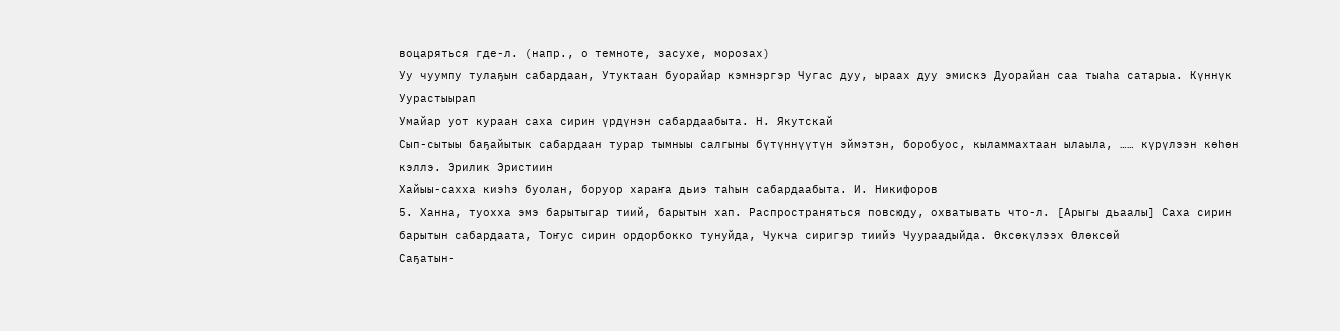воцаряться где-л. (напр., о темноте, засухе, морозах)
Уу чуумпу тулаҕын сабардаан, Утуктаан буорайар кэмнэргэр Чугас дуу, ыраах дуу эмискэ Дуорайан саа тыаһа сатарыа. Күннүк Уурастыырап
Умайар уот кураан саха сирин үрдүнэн сабардаабыта. Н. Якутскай
Сып-сытыы баҕайытык сабардаан турар тымныы салгыны бүтүннүүтүн эймэтэн, боробуос, кыламмахтаан ылаыла, …… күрүлээн көһөн кэллэ. Эрилик Эристиин
Хайыы-сахха киэһэ буолан, боруор хараҥа дьиэ таһын сабардаабыта. И. Никифоров
5. Ханна, туохха эмэ барытыгар тиий, барытын хап. Распространяться повсюду, охватывать что-л. [Арыгы дьаалы] Саха сирин барытын сабардаата, Тоҥус сирин ордорбокко тунуйда, Чукча сиригэр тиийэ Чуураадыйда. Өксөкүлээх Өлөксөй
Саҕатын-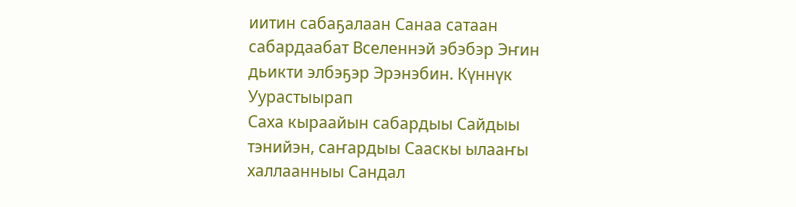иитин сабаҕалаан Санаа сатаан сабардаабат Вселеннэй эбэбэр Эҥин дьикти элбэҕэр Эрэнэбин. Күннүк Уурастыырап
Саха кыраайын сабардыы Сайдыы тэнийэн, саҥардыы Сааскы ылааҥы халлаанныы Сандал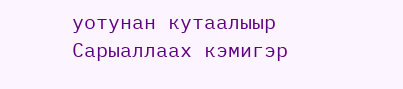уотунан кутаалыыр Сарыаллаах кэмигэр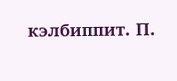кэлбиппит. П.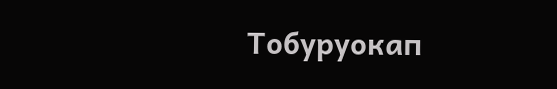Тобуруокап